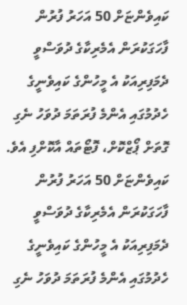ކައިވެންޏަށް 50 އަހަރު ފުރުން ފާހަގަކުރަން އެމެރިކާގެ ދުވަސްވީ ދެމަފިރިއަކު އެ މީހުންގެ ކައިވެނީގެ ހެދުމުގައި އެންމެ ފުރަތަމަ ދުވަހު ނެގި ގޮތަށް ޕޯޒްކޮށް، ފޮޓޯތައް އާކޮށްފި އެވެ.
ކައިވެންޏަށް 50 އަހަރު ފުރުން ފާހަގަކުރަން އެމެރިކާގެ ދުވަސްވީ ދެމަފިރިއަކު އެ މީހުންގެ ކައިވެނީގެ ހެދުމުގައި އެންމެ ފުރަތަމަ ދުވަހު ނެގި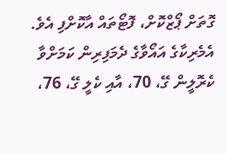ގޮތަށް ޕޯޒްކޮށް، ފޮޓޯތައް އާކޮށްފި އެވެ.
އެމެރިކާގެ އައޯވާގެ ދެމަފިރިން ކަމަށްވާ ކެރޮލީން ގޭ، 70، އާއި ކެލީ ގޭ، 76،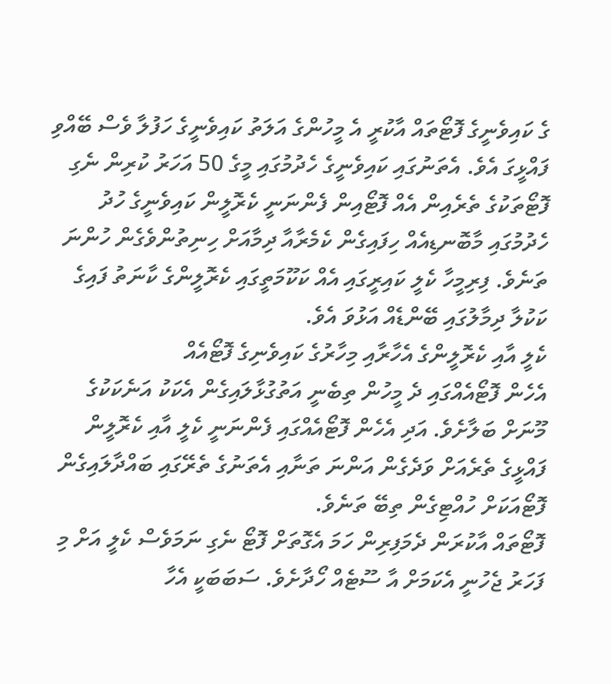ގެ ކައިވެނީގެ ފޮޓޯތައް އާކުރީ އެ މީހުންގެ އަލަތު ކައިވެނީގެ ހަފުލާ ވެސް ބޭއްވި ފައްޅީގަ އެވެ. އެތަނުގައި ކައިވެނީގެ ހެދުމުގައި މީގެ 50 އަހަރު ކުރިން ނެގި ފޮޓޯތަކުގެ ތެރެއިން އެއް ފޮޓޯއިން ފެންނަނީ ކެރޮލީން ކައިވެނީގެ ހުދު ހެދުމުގައި މާބޮނޑިއެއް ހިފައިގެން ކެމެރާއާ ދިމާއަށް ހިނިތުންވެގެން ހުންނަ ތަނެވެ. ފިރިމީހާ ކެލީ ކައިރީގައި އެއް ކަކޫމަތީގައި ކެރޮލީންގެ ކާނަތު ފައިގެ ކަކުލާ ދިމާލުގައި ބޭންޑެއް އަޅުވަ އެވެ.
ކެލީ އާއި ކެރޮލީންގެ އެހާރާއި މިހާރުގެ ކައިވެނިގެ ފޮޓޯއެއް
އެހެން ފޮޓޯއެއްގައި ދެ މީހުން ތިބެނީ އަތުގުޅާލައިގެން އެކަކު އަނެކަކުގެ މޫނަށް ބަލާށެވެ. އަދި އެހެން ފޮޓޯއެއްގައި ފެންނަނީ ކެލީ އާއި ކެރޮލީން ފައްޅީގެ ތެރެއަށް ވަދެގެން އަންނަ ތަނާއި އެތަނުގެ ތެރޭގައި ބައްދާލައިގެން ފޮޓޯއަކަށް ހުއްޓިގެން ތިބޭ ތަނެވެ.
ފޮޓޯތައް އާކުރަން ދެމަފިރިން ހަމަ އެގޮތަށް ފޮޓޯ ނެގި ނަމަވެސް ކެލީ އަށް މި ފަހަރު ޖެހުނީ އެކަމަށް އާ ސޫޓެއް ހޯދާށެވެ. ސަބަބަކީ އެހާ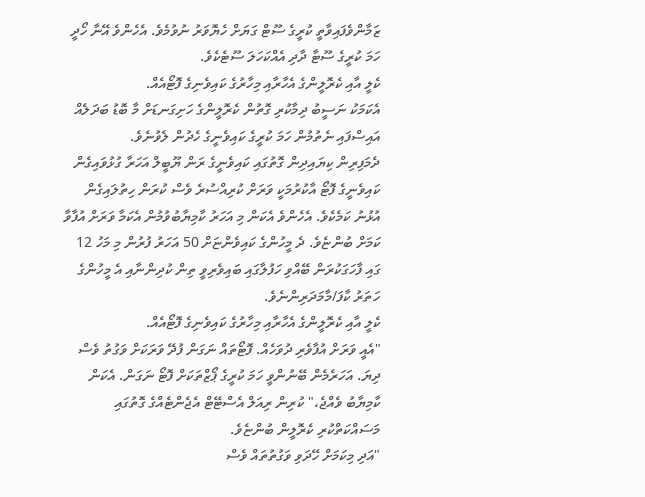ޒަމާންވެފައިވާތީ ކުރީގެ ސޫޓް ގަޔަށް ހެޔޮވަރު ނުވުމެވެ. އެހެންވެ އޭނާ ހޯދީ ހަމަ ކުރީގެ ސޫޓާ ދާދި އެއްކަހަލަ ސޫޓެކެވެ.
ކެލީ އާއި ކެރޮލީންގެ އެހާރާއި މިހާރުގެ ކައިވެނިގެ ފޮޓޯއެއް.
އެކަމަކު ނަސީބު ދިމާކުރި ގޮތުން ކެރޮލީންގެ ހަށިގަނޑަށް މާ ބޮޑު ބަދަލެއް އައިސްފައި ނެތުމުން ހަމަ ކުރީގެ ކައިވެނީގެ ހެދުން ލެވުނެވެ.
ދެމަފިރިން ކިޔައިދިން ގޮތުގައި ކައިވެނީގެ ރަން ޔޫބީލް އަހަރާ ގުޅުވައިގެން ކައިވެނީގެ ފޮޓޯ އާކުރުމަކީ ވަރަށް ކުރިއްސުރެ ވެސް ކުރަން ހިތުލައިގެން އުޅުނު ކަމެކެވެ. އެހެންވެ އެކަން މި އަހަރު ކާމިޔާބުވުމުން އެކަމާ ވަރަށް އުފާވާ ކަމަށް ބުންޏެވެ. ދެ މީހުންގެ ކައިވެންޏަށް 50 އަހަރު ފުރުން މި މަހު 12 ގައި ފާހަގަކުރަން ބޭއްވި ހަފުލާގައި ބައިވެރިވީ ތިން ކުދިންނާއި އެ މީހުންގެ ހަތަރު ކާފަ/މާމަދަރިންނެވެ.
ކެލީ އާއި ކެރޮލީންގެ އެހާރާއި މިހާރުގެ ކައިވެނިގެ ފޮޓޯއެއް.
"އެއީ ވަރަށް އުފާވެރި ދުވަހެއް. ފޮޓޯތައް ނަގަން ފުދޭ ވަރަކަށް ވަގުތު ވެސް ދިޔަ. އަހަރެމެން ބޭނުންވީ ހަމަ ކުރީގެ ޕޯޒްތަކަށް ފޮޓޯ ނަގަން. އެކަން ކާމިޔާބު ވެއްޖެ،" ކުރިން ރިއަލް އެސްޓޭޓް އެޖެންޓެއްގެ ގޮތުގައި މަސައްކަތްކުރި ކެރޮލީން ބުންޏެވެ.
"އަދި މިކަމަށް ހޭދަވި ވަގުތުތައް ވެސް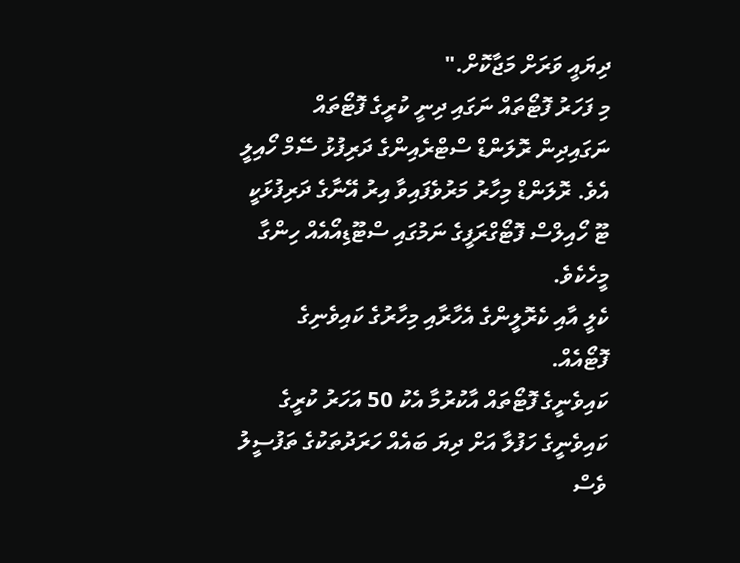ދިޔައީ ވަރަށް މަޖާކޮށް."
މި ފަހަރު ފޮޓޯތައް ނަގައި ދިނީ ކުރީގެ ފޮޓޯތައް ނަގައިދިން ރޮލަންޑް ސްޓްރެއިންގެ ދަރިފުޅު ސޭމް ހޯއިލީ އެވެ. ރޮލަންޑް މިހާރު މަރުވެފައިވާ އިރު އޭނާގެ ދަރިފުޅަކީ ޓޫ ހޯއިލްސް ފޮޓޯގްރަފީގެ ނަމުގައި ސްޓޫޑިއޯއެއް ހިންގާ މީހެކެވެ.
ކެލީ އާއި ކެރޮލީންގެ އެހާރާއި މިހާރުގެ ކައިވެނިގެ ފޮޓޯއެއް.
ކައިވެނީގެ ފޮޓޯތައް އާކުރުމާ އެކު 50 އަހަރު ކުރީގެ ކައިވެނީގެ ހަފުލާ އަށް ދިޔަ ބައެއް ހަރަދުތަކުގެ ތަފުސީލު ވެސް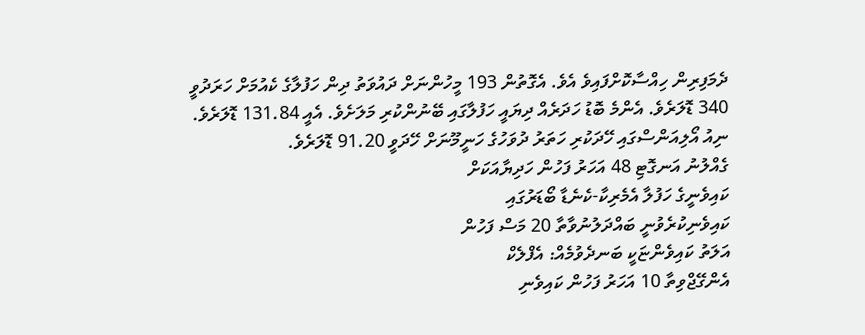ދެމަފިރިން ހިއްސާކޮށްފައިވެ އެވެ. އެގޮތުން 193 މީހުންނަށް ދައުވަތު ދިން ހަފުލާގެ ކެއުމަށް ހަރަދުވީ 340 ޑޮލަރެވެ. އެންމެ ބޮޑު ހަދަރެއް ދިޔައީ ހަފުލާގައި ބޭނުންކުރި މަލަށެވެ. އެއީ 131.84 ޑޮލަރެވެ.
ނިއު އޯލިއަންސްގައި ހޭދަކުރި ހަތަރު ދުވަހުގެ ހަނީމޫނަށް ހޭދަވީ 91.20 ޑޮލަރެވެ.
ގެއްލުނު އަނގޮޓި 48 އަހަރު ފަހުން ހަދިޔާއަކަށް
ކައިވެނީގެ ހަފުލާ އެމެރިކާ-ކެނެޑާ ބޯޑަރުގައި
ކައިވެނިކުރެވުނީ ބައްދަލުނުވާތާ 20 މަސް ފަހުން
އަލަތު ކައިވެންޏަކީ ބަނދެވުމެއް: އެފްލެކް
އެންގޭޖްވިތާ 10 އަހަރު ފަހުން ކައިވެނި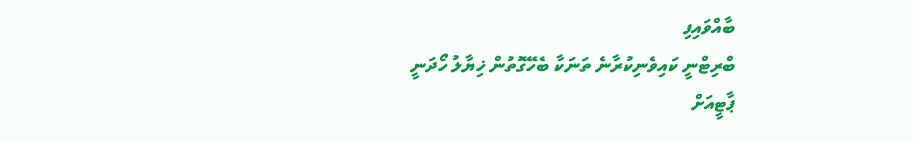ބާއްވައިފި
ބްރިޓްނީ ކައިވެނިކުރާނެ ތަނަކާ ބެހޭގޮތުން ޚިޔާލު ހޯދަނީ
ޕާޓީއަށް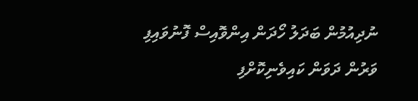ނުދިއުމުން ބަދަލު ހޯދަން އިންވޮއިސް ފޮނުވައިފި
ވަރުން ދަވަން ކައިވެނިކޮށްފި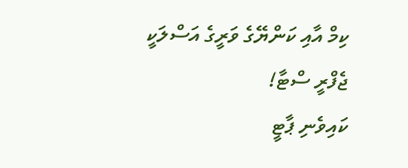ކިމް އާއި ކަންޔޭގެ ވަރީގެ އަސްލަކީ ޖެފްރީ ސްޓާ!
ކައިވެނި ޕާޓީ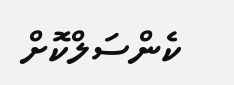ކެންސަލްކޮށް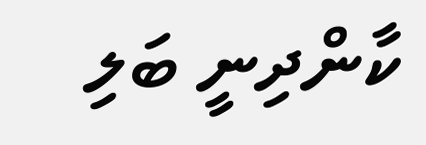ކާންދިނީ ބަލި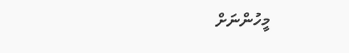މީހުންނަށް